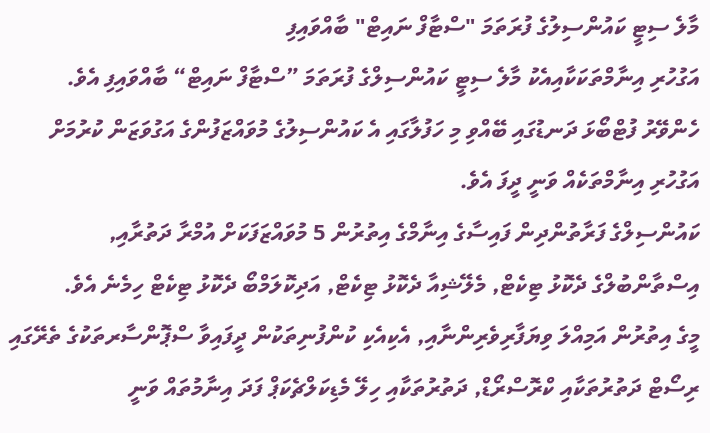މާލެ ސިޓީ ކައުންސިލުގެ ފުރަތަމަ "ސްޓާފް ނައިޓް" ބާއްވައިފި
އަގުހުރި އިނާމްތަކަކާއިއެކު މާލެ ސިޓީ ކައުންސިލްގެ ފުރަތަމަ ”ސްޓާފް ނައިޓް“ ބާއްވައިފި އެވެ.
ހެންވޭރު ފުޓްބޯޅަ ދަނޑުގައި ބޭއްވި މި ހަފުލާގައި އެ ކައުންސިލުގެ މުވައްޒަފުންގެ އަގުވަޒަން ކުރުމަށް އަގުހުރި އިނާމްތަކެއް ވަނީ ދީފަ އެވެ.
ކައުންސިލްގެ ފަރާތުންދިން ފައިސާގެ އިނާމްގެ އިތުރުން 5 މުވައްޒަފަކަށް އުމްރާ ދަތުރާއި, އިސްތާންބުލްގެ ދެކޮޅު ޓިކެޓް, މެލޭޝިއާ ދެކޮޅު ޓިކެޓް, އަދިކޮލަމްބޯ ދެކޮޅު ޓިކެޓް ހިމެނެ އެވެ.
މީގެ އިތުރުން އަމިއްލަ ވިޔަފާރިވެރިންނާއި, އެކިއެކި ކުންފުނިތަކުން ދީފައިވާ ސްޕޮންސާރތަކުގެ ތެރޭގައި ރިސޯޓް ދަތުރުތަކާއި ކްރޮސްރޯޑް, ދަތުރުތަކާއި ހިލޭ މެޑިކަލްޗެކަޕް ފަދަ އިނާމުތައް ވަނީ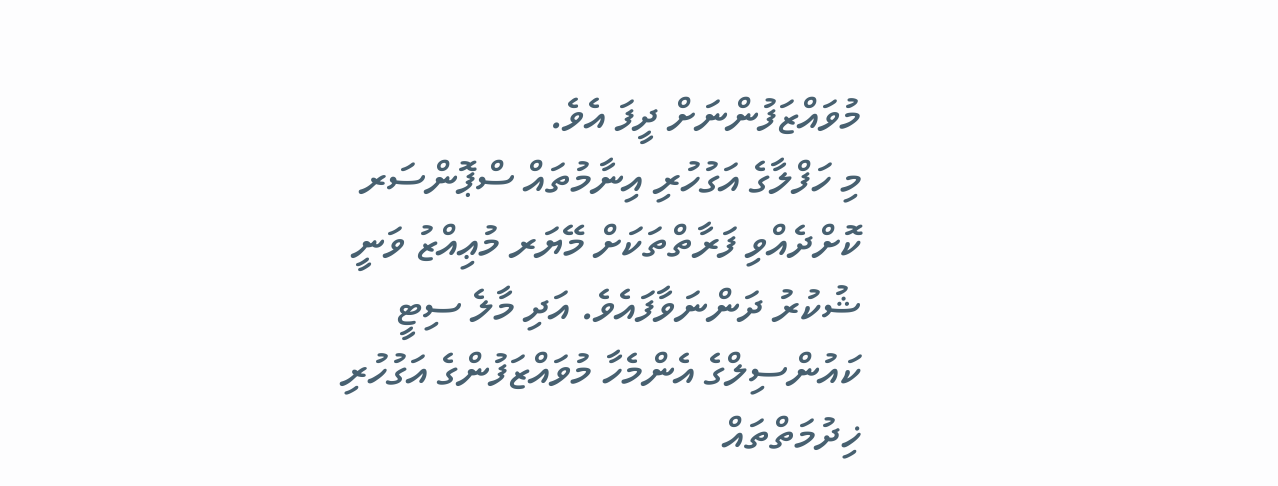މުވައްޒަފުންނަށް ދީފަ އެވެ.
މި ހަފްލާގެ އަގުހުރި އިނާމުތައް ސްޕޮންސަރ ކޮށްދެއްވި ފަރާތްތަކަށް މޭޔަރ މުޢިއްޒު ވަނީ ޝުކުރު ދަންނަވާފައެވެ. އަދި މާލެ ސިޓީ ކައުންސިލްގެ އެންމެހާ މުވައްޒަފުންގެ އަގުހުރި ޚިދުމަތްތައް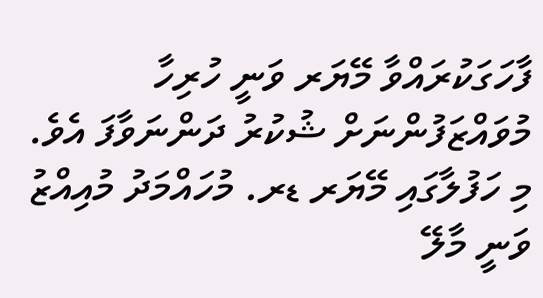ފާހަގަކުރައްވާ މޭޔަރ ވަނީ ހުރިހާ މުވައްޒަފުންނަށް ޝުކުރު ދަންނަވާފަ އެވެ.
މި ހަފުލާގައި މޭޔަރ ޑރ. މުހައްމަދު މުއިއްޒު ވަނީ މާލޭ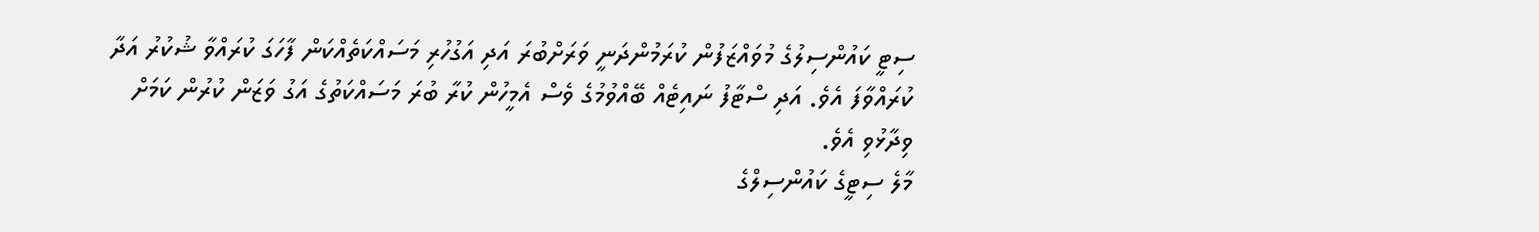ސިޓީ ކައުންސިލުގެ މުވައްޒަފުން ކުރަމުންދަނީ ވަރަށްބުރަ އަދި އަގުހުރި މަސައްކަތެއްކަން ފާހަގަ ކުރައްވާ ޝުކުރު އަދާ ކުރައްވާފަ އެވެ. އަދި ސްޓާފު ނައިޓެއް ބޭއްވުމުގެ ވެސް އެމީހުން ކުރާ ބުރަ މަސައްކަތުގެ އަގު ވަޒަން ކުރުން ކަމަށް ވިދާޅުވި އެވެ.
މާލެ ސިޓީގެ ކައުންސިލްގެ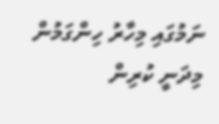ނަމުގައި މިހާރު ހިންގަމުން މިދަނީ ކުރިން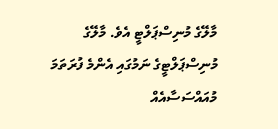މާލޭގެ މުނިސްޕަލްޓީ އެވެ. މާލޭގެ މުނިސްޕަލްޓީގެ ނަމުގައި އެންމެ ފުރަތަމަ މުއައްސަސާއެއް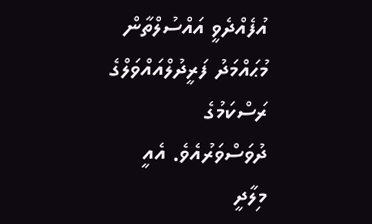އުފެއްދެވީ އައްސުލްތާން މުޙައްމަދު ފަރީދުލްއައްވަލްގެ ރަސްކަމުގެ ދުވަސްވަރުއެވެ. އެއީ މިލާދީ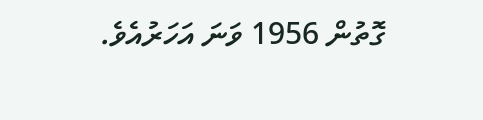ގޮތުން 1956 ވަނަ އަހަރުއެވެ.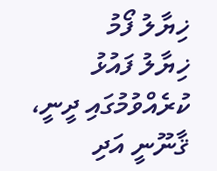ޚިޔާލު ފޯމު
ޚިޔާލު ފައުޅު ކުރެއްވުމުގައި ދީނީ، ޤާނޫނީ އަދި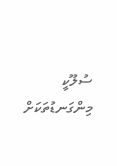ސުލޫކީ މިންގަނޑުތަކަށް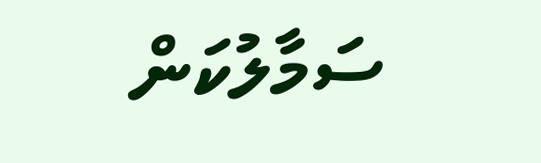ސަމާލުކަން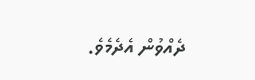ދެއްވުން އެދެމެވެ.